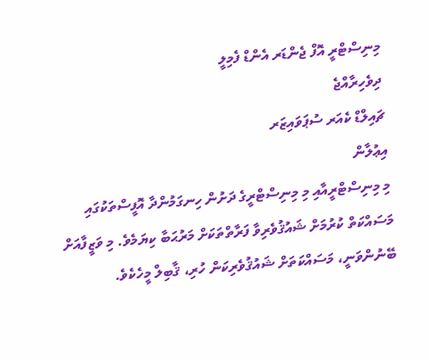މިނިސްޓްރީ އޮފް ޖެންޑަރ އެންޑް ފެމިލީ
ދިވެހިރާއްޖެ
ޗައިލްޑް ކެއަރ ސުޕަވައިޒަރ
އިޢުލާން
މި މިނިސްޓްރީއާއި މި މިނިސްޓްރީގެ ދަށުން ހިނގަމުންދާ އޮފީސްތަކުގައި މަސައްކަތް ކުރުމަށް ޝައުޤުވެރިވާ ފަރާތްތަކަށް މަރުޙަބާ ކިޔަމެވެ. މި ވަޒީފާއަށް ބޭނުންވަނީ، މަސައްކަތަށް ޝައުޤުވެރިކަން ހުރި، ޤާބިލް މީހެކެވެ.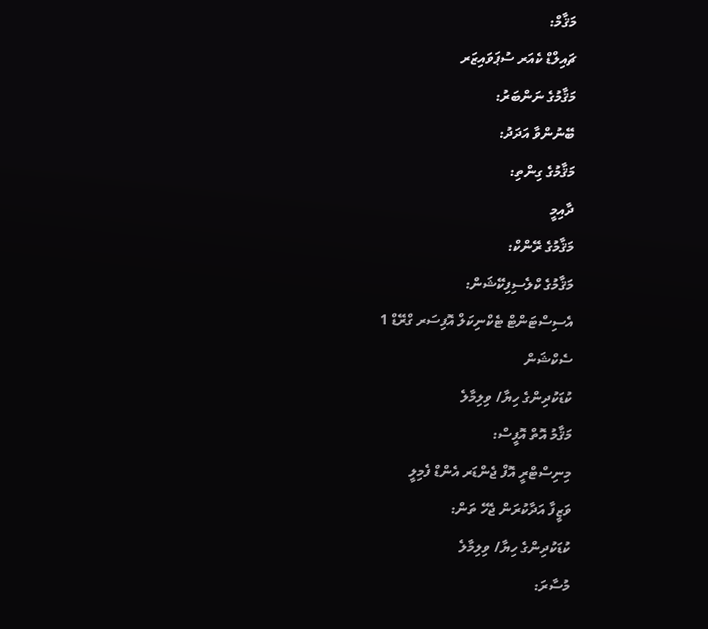މަޤާމް:
ޗައިލްޑް ކެއަރ ސުޕަވައިޒަރ
މަޤާމުގެ ނަންބަރު:
ބޭނުންވާ އަދަދު:
މަޤާމުގެ ގިންތި:
ދާއިމީ
މަޤާމުގެ ރޭންކް:
މަޤާމުގެ ކްލެސިފިކޭޝަން:
އެސިސްޓަންޓް ޓެކްނިކަލް އޮފިސަރ ގްރޭޑް 1
ސެކްޝަން
ކުޑަކުދިންގެ ހިޔާ/ ވިލިމާލެ
މަޤާމު އޮތް އޮފީސް:
މިނިސްޓްރީ އޮފް ޖެންޑަރ އެންޑް ފެމިލީ
ވަޒީފާ އަދާކުރަން ޖެހޭ ތަން:
ކުޑަކުދިންގެ ހިޔާ/ ވިލިމާލެ
މުސާރަ: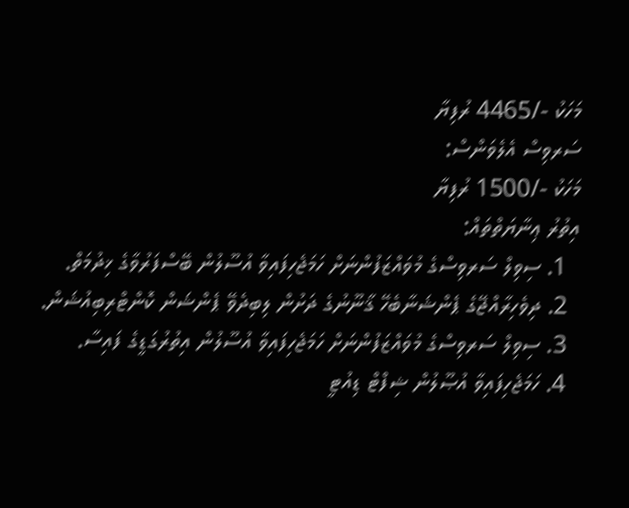މަހަކު -/4465 ރުފިޔާ
ސަރވިސް އެލެވަންސް:
މަހަކު -/1500 ރުފިޔާ
އިތުރު ޢިނާޔަތްތައް:
  1. ސިވިލް ސަރވިސްގެ މުވައްޒަފުންނަށް ހަމަޖެހިފައިވާ އުސޫލުން ބޭސްފަރުވާގެ ޚިދުމަތް.
  2. ދިވެހިރާއްޖޭގެ ޕެންޝަނާބެހޭ ޤާނޫނުގެ ދަށުން ލިބިދެވޭ ޕެންޝަން ކޮންޓްރިބިއުޝަން.
  3. ސިވިލް ސަރވިސްގެ މުވައްޒަފުންނަށް ހަމަޖެހިފައިވާ އުސޫލުން އިތުރުގަޑީގެ ފައިސާ.
  4. ހަމަޖެހިފައިވާ އުޞޫލުން ޝިފްޓް ޑިއުޓީ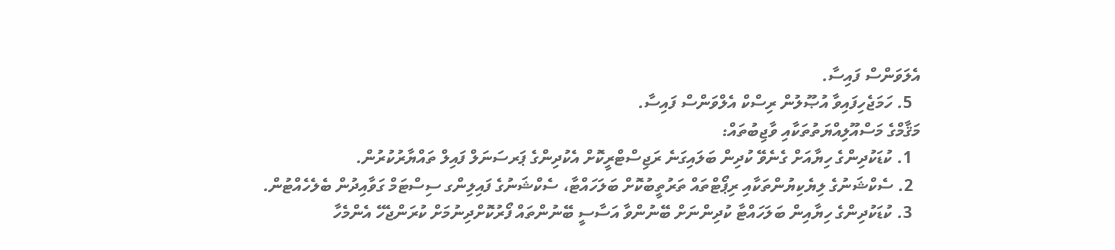އެލަވަންސް ފައިސާ.
  5. ހަމަޖެހިފައިވާ އުޞޫލުން ރިސްކް އެލްވަންސް ފައިސާ.
މަޤާމްގެ މަސްއޫލިއްޔަތުތަކާއި ވާޖިބުތައް:
  1. ކުޑަކުދިންގެ ހިޔާއަށް ގެނެވޭ ކުދިން ބަލައިގަނެ ރަޖިސްޓްރީކޮށް އެކުދިންގެ ޕަރސަނަލް ފައިލް ތައްޔާރުކުރުން.
  2. ސެކްޝަނުގެ ލިޔެކިޔުންތަކާއި ރިޕޯޓްތައް ތަރުތީބުކޮށް ބަލަހައްޓާ، ސެކްޝަނުގެ ފައިލިންގ ސިސްޓަމް ގަވާއިދުން ބެލެހެއްޓުން.
  3. ކުޑަކުދިންގެ ހިޔާއިން ބަލަހައްޓާ ކުދިންނަށް ބޭނުންވާ އަސާސީ ބޭނުންތައް ފޯރުކޮށްދިނުމަށް ކުރަންޖެހޭ އެންމެހާ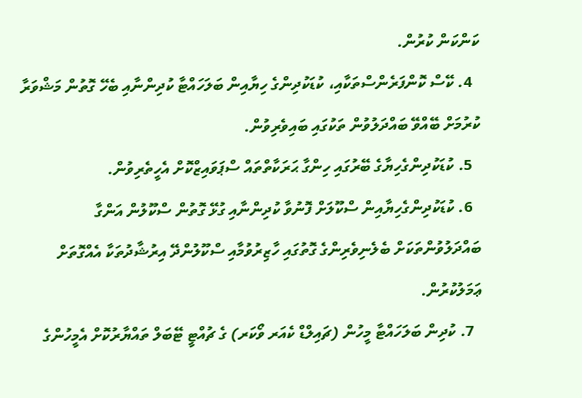ކަންކަން ކުރުން.
  4. ކޭސް ކޮންފަރެންސްތަކާއި، ކުޑަކުދިންގެ ހިޔާއިން ބަލަހައްޓާ ކުދިންނާއި ބެހޭ ގޮތުން މަޝްވަރާ ކުރުމަށް ބޭއްވޭ ބައްދަލުވުން ތަކުގައި ބައިވެރިވުން.
  5. ކުޑަކުދިންގެހިޔާގެ ބޭރުގައި ހިންގާ ޙަރަކާތްތައް ސްޕަވައިޒްކޮށް އެހީތެރިވުން.
  6. ކުޑަކުދިންގެހިޔާއިން ސްކޫލަށް ފޮނުވާ ކުދިންނާއި ގުޅޭ ގޮތުން ސްކޫލުން އަންގާ ބައްދަލުވުންތަކަށް ބެލެނިވެރިންގެ ގޮތުގައި ހާޒިރުވުމާއި ސްކޫލުންދޭ އިރުޝާދުތަކާ އެއްގޮތަށް ޢަމަލުކުރުން.
  7. ކުދިން ބަލަހައްޓާ މީހުން (ޗައިލްޑް ކެއަރ ވޯކަރ) ގެ ޗުއްޓީ ޓޭބަލް ތައްޔާރުކޮށް އެމީހުންގެ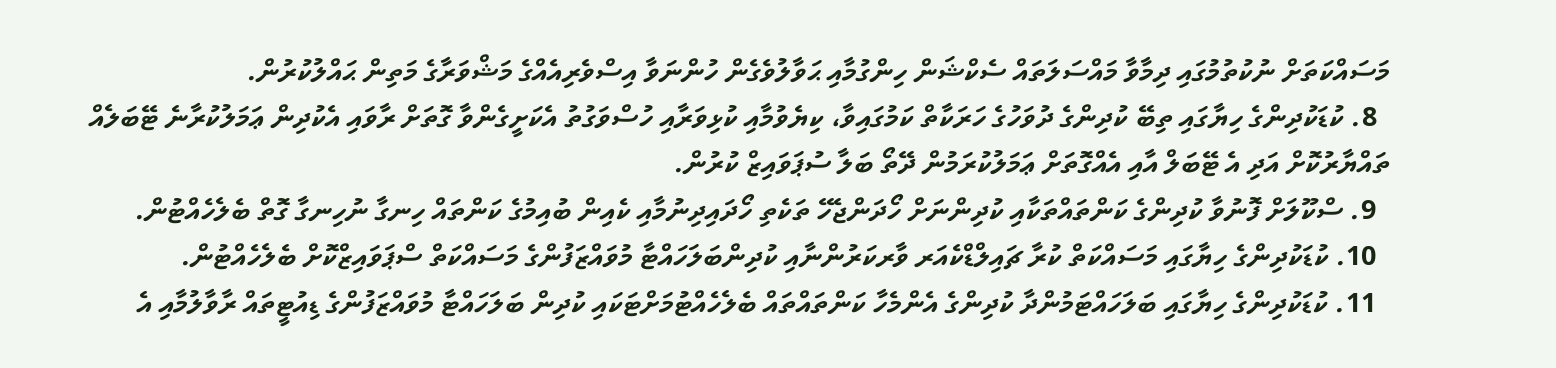މަސައްކަތަށް ނުކުތުމުގައި ދިމާވާ މައްސަލަތައް ސެކްޝަން ހިންގުމާއި ޙަވާލުވެގެން ހުންނަވާ އިސްވެރިއެއްގެ މަޝްވަރާގެ މަތިން ޙައްލުކުރުން.
  8. ކުޑަކުދިންގެ ހިޔާގައި ތިބޭ ކުދިންގެ ދުވަހުގެ ހަރަކާތް ކަމުގައިވާ، ކިޔެވުމާއި ކުޅިވަރާއި ހުސްވަގުތު އެކަށީގެންވާ ގޮތަށް ރާވައި އެކުދިން ޢަމަލުކުރާނެ ޓޭބަލެއް ތައްޔާރުކޮށް އަދި އެ ޓޭބަލް އާއި އެއްގޮތަށް ޢަމަލުކުރަމުން ދޭތޯ ބަލާ ސުޕަވައިޒް ކުރުން.
  9. ސްކޫލަށް ފޮނުވާ ކުދިންގެ ކަންތައްތަކާއި ކުދިންނަށް ހޯދަންޖެހޭ ތަކެތި ހޯދައިދިނުމާއި ކެއިން ބުއިމުގެ ކަންތައް ހިނގާ ނުހިނގާ ގޮތް ބެލެހެއްޓުން.
  10. ކުޑަކުދިންގެ ހިޔާގައި މަސައްކަތް ކުރާ ޗައިލްޑްކެއަރ ވާރކަރުންނާއި ކުދިންބަލަހައްޓާ މުވައްޒަފުންގެ މަސައްކަތް ސްޕަވައިޒްކޮށް ބެލެހެއްޓުން.
  11. ކުޑަކުދިންގެ ހިޔާގައި ބަލަހައްޓަމުންދާ ކުދިންގެ އެންމެހާ ކަންތައްތައް ބެލެހެއްޓުމަށްޓަކައި ކުދިން ބަލަހައްޓާ މުވައްޒަފުންގެ ޑިއުޓީތައް ރާވާލުމާއި އެ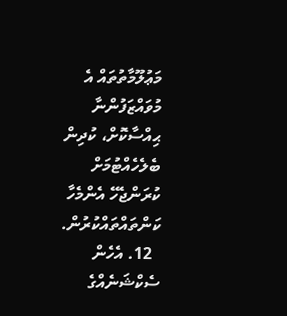މަޢުލޫމާތުތައް އެ މުވައްޒަފުންނާ ޙިއްސާކޮށް، ކުދިން  ބެލެހެއްޓުމަށް ކުރަންޖެހޭ އެންމެހާ ކަންތައްތައްކުރުން.
  12. އެހެން ސެކްޝަނެއްގެ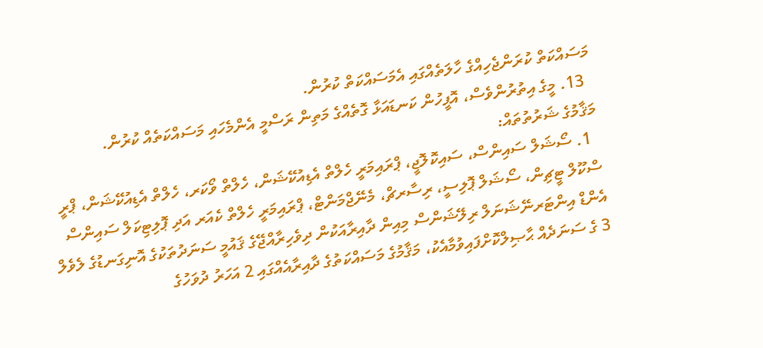މަސައްކަތް ކުރަންޖެހިއްގެ ހާލަތެއްގައި އެމަސައްކަތް ކުރުން.
  13. މީގެ އިތުރުންވެސް، އޮފީހުން ކަނޑައަޅާ ގޮތެއްގެ މަތިން ރަސްމީ އެންމެހައި މަސައްކަތެއް ކުރުން.
މަޤާމުގެ ޝަރުތުތައް:
  1. ސޯޝަލް ސައިންސް، ސައިކޮލޮޖީ، ޕްރައިމަރީ ހެލްތް އެޑިއުކޭޝަން، ހެލްތް ވޯކަރ، ހެލްތް އެޑިއުކޭޝަން، ޕްރީ ސްކޫލް ޓީޗިން، ސޯޝަލް ޕޮލިސީ، ރިސާރޗް، މެނޭޖްމަންޓް، ޕްރައިމަރީ ހެލްތް ކެއަރ އަދި ޕޮލިޓިކަލް ސައިންސް އެންޑް އިންޓަރނޭޝަނަލް ރިލޭޝަންސް މިއިން ދާއިރާއަކުން ދިވެހިރާއްޖޭގެ ޤައުމީ ސަނަދުތަކުގެ އޮނިގަނޑުގެ ލެވެލް 3 ގެ ސަނަދެއް ޙާޞިލްކޮށްފައިވުމާއެކު، މަޤާމުގެ މަސައްކަތުގެ ދާއިރާއެއްގައި 2 އަހަރު ދުވަހުގެ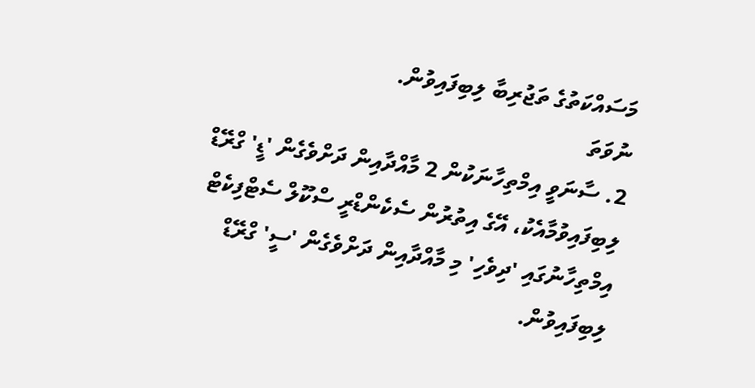މަސައްކަތުގެ ތަޖުރިބާ ލިބިފައިވުން.
ނުވަތަ
2. ސާނަވީ އިމްތިހާނަކުން 2 މާއްދާއިން ދަށްވެގެން 'ޑީ' ގްރޭޑް ލިބިފައިވުމާއެކު، އޭގެ އިތުރުން ސެކެންޑްރީ ސްކޫލް ސެޓްފިކެޓް އިމްތިހާނުގައި 'ދިވެހި' މި މާއްދާއިން ދަށްވެގެން 'ސީ' ގްރޭޑް ލިބިފައިވުން.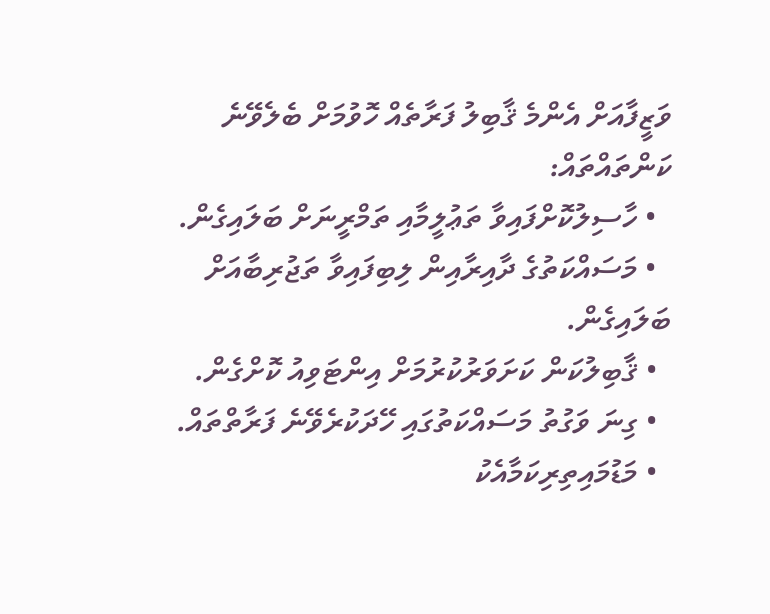ވަޒީފާއަށް އެންމެ ޤާބިލު ފަރާތެއް ހޮވުމަށް ބެލެވޭނެ ކަންތައްތައް:
  • ހާސިލުކޮށްފައިވާ ތަޢުލީމާއި ތަމްރީނަށް ބަލައިގެން.
  • މަސައްކަތުގެ ދާއިރާއިން ލިބިފައިވާ ތަޖުރިބާއަށް ބަލައިގެން.
  • ޤާބިލުކަން ކަށަވަރުކުރުމަށް އިންޓަވިއު ކޮށްގެން.
  • ގިނަ ވަގުތު މަސައްކަތުގައި ހޭދަކުރެވޭނެ ފަރާތްތައް.
  • މަޑުމައިތިރިކަމާއެކު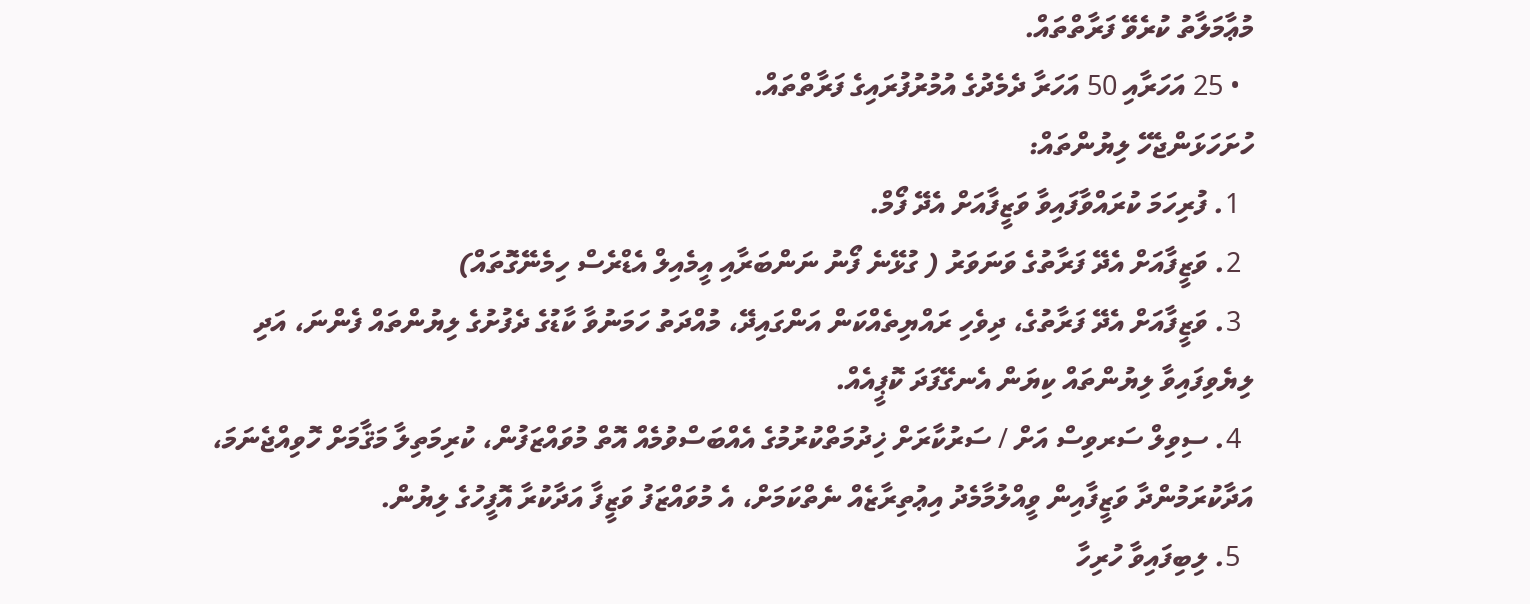މުޢާމަލާތު ކުރެވޭ ފަރާތްތައް.
  • 25 އަހަރާއި 50 އަހަރާ ދެމެދުގެ އުމުރުފުރައިގެ ފަރާތްތައް.
ހުށަހަޅަންޖެހޭ ލިޔުންތައް:
  1. ފުރިހަމަ ކުރައްވާފައިވާ ވަޒީފާއަށް އެދޭ ފޯމް.
  2. ވަޒީފާއަށް އެދޭ ފަރާތުގެ ވަނަވަރު ( ގުޅޭނެ ފޯނު ނަންބަރާއި އީމެއިލް އެޑްރެސް ހިމެނޭގޮތައް)
  3. ވަޒީފާއަށް އެދޭ ފަރާތުގެ، ދިވެހި ރައްޔިތެއްކަން އަންގައިދޭ، މުއްދަތު ހަމަނުވާ ކާޑުގެ ދެފުށުގެ ލިޔުންތައް ފެންނަ، އަދި ލިޔެވިފައިވާ ލިޔުންތައް ކިޔަން އެނގޭފަދަ ކޮޕީއެއް.
  4. ސިވިލް ސަރވިސް އަށް / ސަރުކާރަށް ޚިދުމަތްކުރުމުގެ އެއްބަސްވުމެއް އޮތް މުވައްޒަފުން، ކުރިމަތިލާ މަޤާމަށް ހޮވިއްޖެނަމަ، އަދާކުރަމުންދާ ވަޒީފާއިން ވީއްލުމާމެދު އިޢުތިރާޒެއް ނެތްކަމަށް، އެ މުވައްޒަފު ވަޒީފާ އަދާކުރާ އޮފީހުގެ ލިޔުން.
  5. ލިބިފައިވާ ހުރިހާ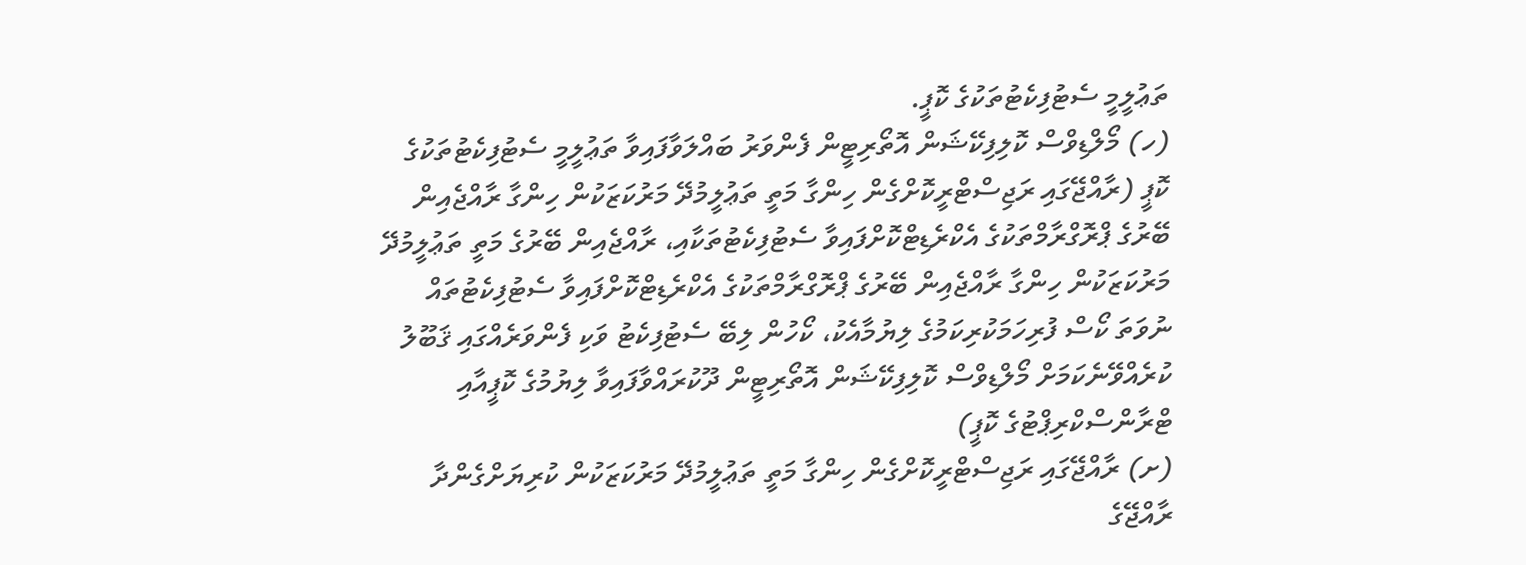ތަޢުލީމީ ސެޓުފިކެޓުތަކުގެ ކޮޕީ.
(ހ) މޯލްޑިވްސް ކޮލިފިކޭޝަން އޮތޯރިޓީން ފެންވަރު ބައްލަވާފައިވާ ތަޢުލީމީ ސެޓުފިކެޓުތަކުގެ ކޮޕީ (ރާއްޖޭގައި ރަޖިސްޓްރީކޮށްގެން ހިންގާ މަތީ ތަޢުލީމުދޭ މަރުކަޒަކުން ހިންގާ ރާއްޖެއިން ބޭރުގެ ޕްރޮގްރާމްތަކުގެ އެކްރެޑިޓްކޮށްފައިވާ ސެޓުފިކެޓުތަކާއި، ރާއްޖެއިން ބޭރުގެ މަތީ ތަޢުލީމުދޭ މަރުކަޒަކުން ހިންގާ ރާއްޖެއިން ބޭރުގެ ޕްރޮގްރާމްތަކުގެ އެކްރެޑިޓްކޮށްފައިވާ ސެޓުފިކެޓުތައް ނުވަތަ ކޯސް ފުރިހަމަކުރިކަމުގެ ލިޔުމާއެކު، ކޯހުން ލިބޭ ސެޓުފިކެޓު ވަކި ފެންވަރެއްގައި ޤަބޫލު ކުރެއްވޭނެކަމަށް މޯލްޑިވްސް ކޮލިފިކޭޝަން އޮތޯރިޓީން ދޫކުރައްވާފައިވާ ލިޔުމުގެ ކޮޕީއާއި ޓްރާންސްކްރިޕްޓުގެ ކޮޕީ)
(ށ) ރާއްޖޭގައި ރަޖިސްޓްރީކޮށްގެން ހިންގާ މަތީ ތަޢުލީމުދޭ މަރުކަޒަކުން ކުރިޔަށްގެންދާ ރާއްޖޭގެ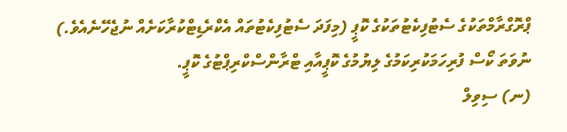ޕްރޮގްރާމްތަކުގެ ސެޓުފިކެޓުތަކުގެ ކޮޕީ (މިފަދަ ސެޓުފިކެޓުތައް އެކްރެޑިޓްކުރާކަށެއް ނުޖެހޭނެއެވެ.) ނުވަތަ ކޯސް ފުރިހަމަކުރިކަމުގެ ލިޔުމުގެ ކޮޕީއާއި ޓްރާންސްކްރިޕްޓުގެ ކޮޕީ.
(ނ) ސިވިލް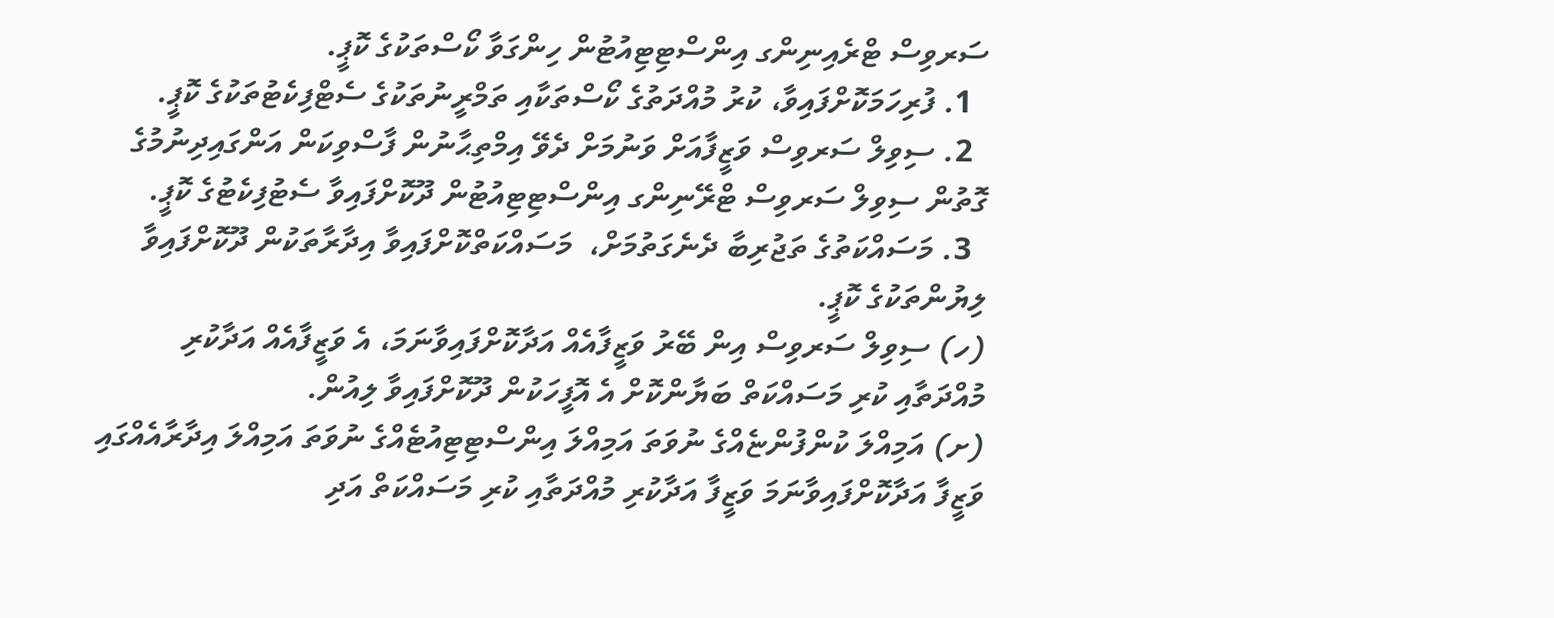ސަރވިސް ޓްރެއިނިންގ އިންސްޓިޓިއުޓުން ހިންގަވާ ކޯސްތަކުގެ ކޮޕީ.
  1. ފުރިހަމަކޮށްފައިވާ، ކުރު މުއްދަތުގެ ކޯސްތަކާއި ތަމްރީނުތަކުގެ ސެޓްފިކެޓުތަކުގެ ކޮޕީ.
  2. ސިވިލް ސަރވިސް ވަޒީފާއަށް ވަނުމަށް ދެވޭ އިމްތިޙާނުން ފާސްވިކަން އަންގައިދިނުމުގެ ގޮތުން ސިވިލް ސަރވިސް ޓްރޭނިންގ އިންސްޓިޓިއުޓުން ދޫކޮށްފައިވާ ސެޓުފިކެޓުގެ ކޮޕީ.
  3. މަސައްކަތުގެ ތަޖުރިބާ ދެނެގަތުމަށް،  މަސައްކަތްކޮށްފައިވާ އިދާރާތަކުން ދޫކޮށްފައިވާ ލިޔުންތަކުގެ ކޮޕީ.
(ހ) ސިވިލް ސަރވިސް އިން ބޭރު ވަޒީފާއެއް އަދާކޮށްފައިވާނަމަ، އެ ވަޒީފާއެއް އަދާކުރި މުއްދަތާއި ކުރި މަސައްކަތް ބަޔާންކޮށް އެ އޮފީހަކުން ދޫކޮށްފައިވާ ލިއުން.
(ށ) އަމިއްލަ ކުންފުންޏެއްގެ ނުވަތަ އަމިއްލަ އިންސްޓިޓިއުޓެއްގެ ނުވަތަ އަމިއްލަ އިދާރާއެއްގައި ވަޒީފާ އަދާކޮށްފައިވާނަމަ ވަޒީފާ އަދާކުރި މުއްދަތާއި ކުރި މަސައްކަތް އަދި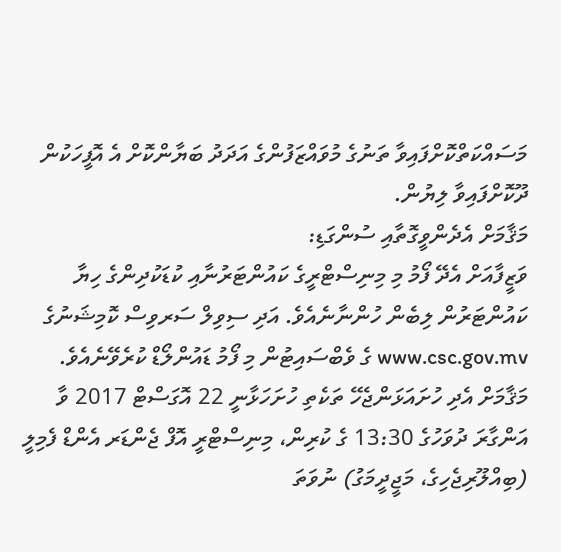މަސައްކަތްކޮށްފައިވާ ތަނުގެ މުވައްޒަފުންގެ އަދަދު ބަޔާންކޮށް އެ އޮފީހަކުން ދޫކޮށްފައިވާ ލިޔުން.
މަޤާމަށް އެދެންވީގޮތާއި ސުންގަޑި:
ވަޒީފާއަށް އެދޭ ފޯމު މި މިނިސްޓްރީގެ ކައުންޓަރުނާއި ކުޑަކުދިންގެ ހިޔާ ކައުންޓަރުން ލިބެން ހުންނާނެއެވެ. އަދި ސިވިލް ސަރވިސް ކޮމިޝަނުގެ www.csc.gov.mv ގެ ވެބްސައިޓުން މި ފޯމު ޑައުންލޯޑް ކުރެވޭނެއެވެ. މަޤާމަށް އެދި ހުށައަޅަންޖެހޭ ތަކެތި ހުށަހަޅާނީ 22 އޮގަސްޓް 2017 ވާ އަންގާރަ ދުވަހުގެ 13:30 ގެ ކުރިން، މިނިސްޓްރީ އޮފް ޖެންޑަރ އެންޑް ފެމިލީ (ބިއްލޫރިޖެހިގެ، މަޖީދީމަގު) ނުވަތަ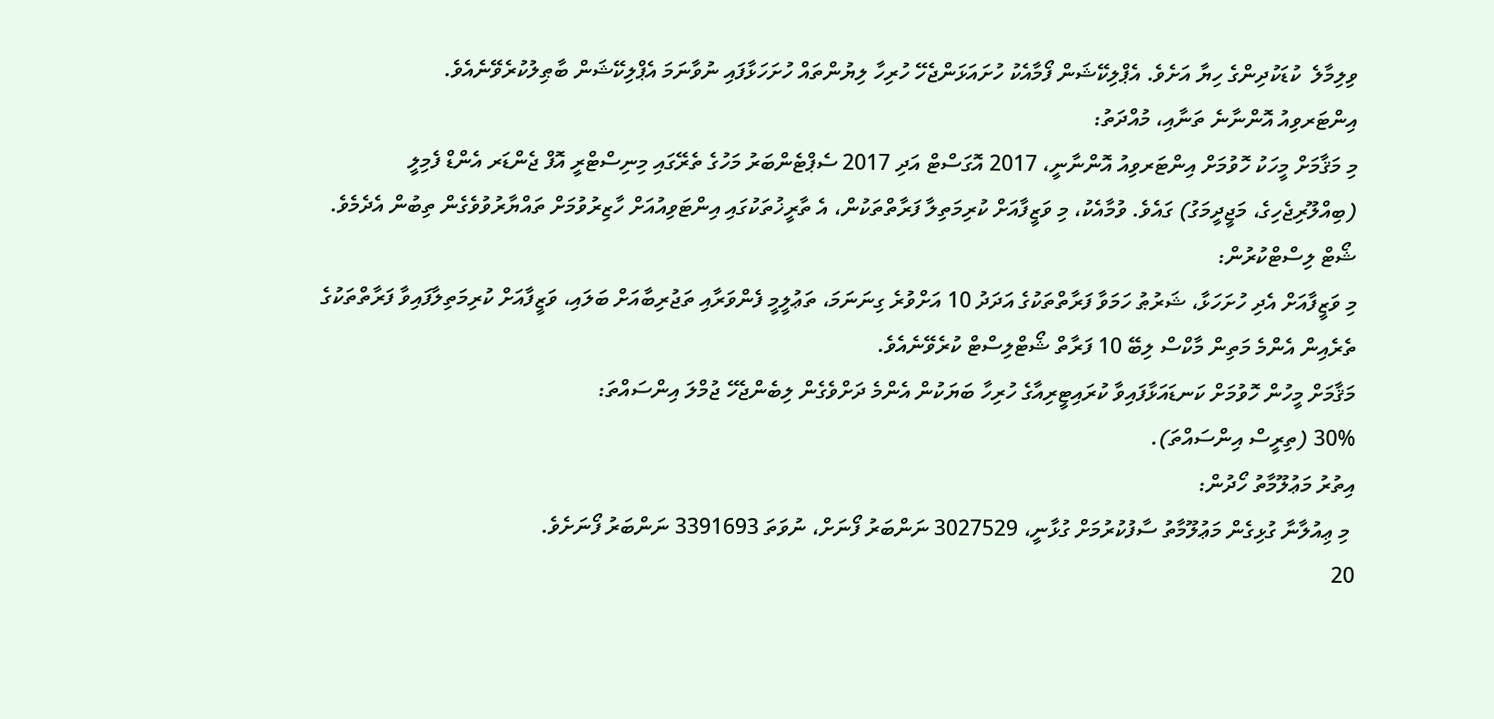ވިލިމާލެ  ކުޑަކުދިންގެ ހިޔާ އަށެވެ. އެޕްލިކޭޝަން ފޯމާއެކު ހުށައަޅަންޖެހޭ ހުރިހާ ލިޔުންތައް ހުށަހަޅާފައި ނުވާނަމަ އެޕްލިކޭޝަން ބާޠިލުކުރެވޭނެއެވެ.
އިންޓަރވިއު އޮންނާނެ ތަނާއި، މުއްދަތު:
މި މަޤާމަށް މީހަކު ހޮވުމަށް އިންޓަރވިއު އޮންނާނީ، 2017 އޮގަސްޓް އަދި 2017 ސެޕްޓެންބަރު މަހުގެ ތެރޭގައި މިނިސްޓްރީ އޮފް ޖެންޑަރ އެންޑް ފެމިލީ (ބިއްލޫރިޖެހިގެ، މަޖީދީމަގު) ގައެވެ. ވުމާއެކު، މި ވަޒީފާއަށް ކުރިމަތިލާ ފަރާތްތަކުން، އެ ތާރީޚުތަކުގައި އިންޓަވިއުއަށް ހާޒިރުވުމަށް ތައްޔާރުވުވެގެން ތިބުން އެދެމެވެ.
ޝޯޓް ލިސްޓްކުރުން:
މި ވަޒީފާއަށް އެދި ހުށަހަޅާ، ޝަރުޠު ހަމަވާ ފަރާތްތަކުގެ އަދަދު 10 އަށްވުރެ ގިނަނަމަ، ތަޢުލީމީ ފެންވަރާއި ތަޖުރިބާއަށް ބަލައި، ވަޒީފާއަށް ކުރިމަތިލާފައިވާ ފަރާތްތަކުގެ ތެރެއިން އެންމެ މަތިން މާކްސް ލިބޭ 10 ފަރާތް ޝޯޓްލިސްޓް ކުރެވޭނެއެވެ.
މަޤާމަށް މީހުން ހޮވުމަށް ކަނޑައަޅާފައިވާ ކުރައިޓީރިއާގެ ހުރިހާ ބަޔަކުން އެންމެ ދަށްވެގެން ލިބެންޖެހޭ ޖުމްލަ އިންސައްތަ:
30% (ތިރީސް އިންސައްތަ).
އިތުރު މަޢުލޫމާތު ހޯދުން:
 މި ޢިއުލާނާ ގުޅިގެން މަޢުލޫމާތު ސާފުކުރުމަށް ގުޅާނީ، 3027529 ނަންބަރު ފޯނަށް، ނުވަތަ 3391693 ނަންބަރު ފޯނަށެވެ.
20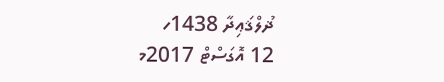ޛުލްޤަޢިދާ 1438ހ
12 އޮގަސްޓް 2017މ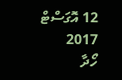12 އޮގަސްޓް 2017
ހޯދާ